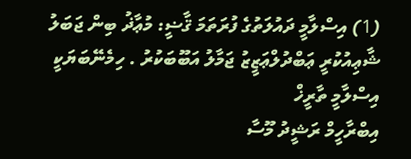(1) އިސްލާމީ ދައުލަތުގެ ފުރަތަމަ ޤާޟީ: މުޢާޛު ބިން ޖަބަލު
ޝާޢިއުކުރީ ޢަބްދުލްޢަޒީޒު ޖަމާލު އަބޫބަކުރު . ހިމެނޭބަޔަކީ އިސްލާމީ ތާރީޚް
އިބްރާހީމް ރަޝީދު މޫސާ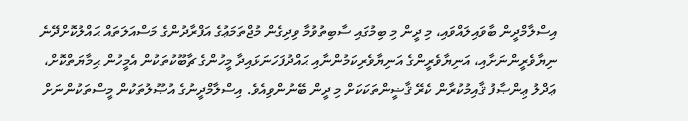އިސްލާމްދީން ބާވައިލައްވައި، މި ދީން މި ބިމުގައި ސާބިތުވުމާ ވިދިގެން މުޖްތަމަޢުގެ އަފްރާދުންގެ މަސްއަލަތައް ޙައްލުކޮށްދޭނެ ނިޔާވެރީންނަށާއި، އަނިޔާވެރީންގެ އަނިޔާވެރިކަމުންނާއި ޙައްދުފަހަނަޅައިދާ މީހުންގެ ޗާބޫކުތަކުން އެމީހުން ޙިމާޔަތްކޮށް، ޢަދްލު ޢިންޞާފު ޤާއިމުކުރާން ކެރޭ ޤާޟީންތަކަކަށް މި ދީން ބޭނުންވިއެވެ. އިސްލާމްދީނުގެ އުޞޫލުތަކުން މީސްތަކުންނަށް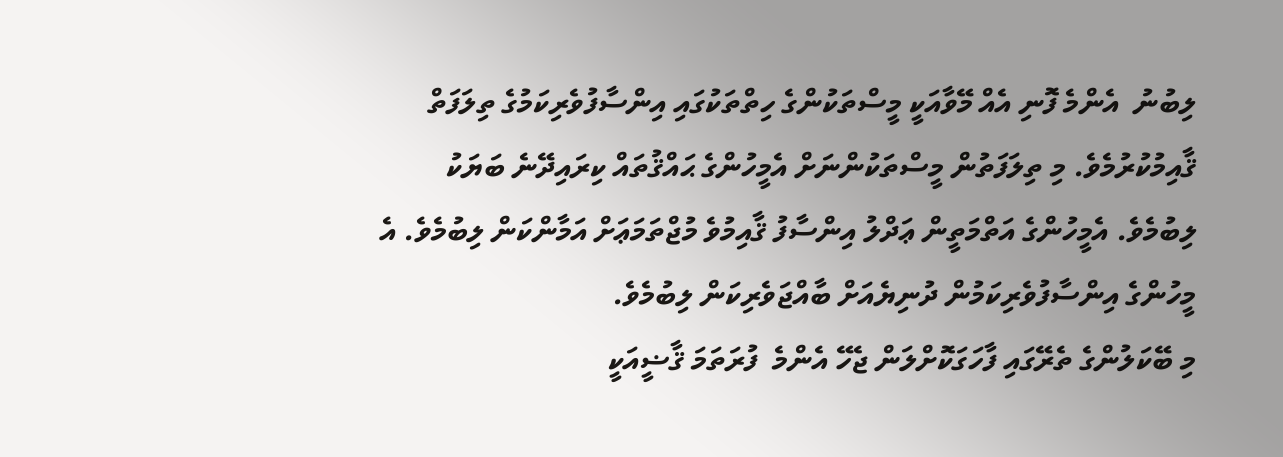ލިބުނު  އެންމެ ފޮނި އެއް މޭވާއަކީ މީސްތަކުންގެ ހިތްތަކުގައި އިންސާފުވެރިކަމުގެ ތިލަފަތް ޤާއިމުކުރުމެވެ. މި ތިލަފަތުން މީސްތަކުންނަށް އެމީހުންގެ ޙައްޤުތައް ކިރައިދޭނެ ބަޔަކު ލިބުމެވެ. އެމީހުންގެ އަތްމަތީން ޢަދްލު އިންސާފު ޤާއިމުވެ މުޖްތަމަޢަށް އަމާންކަން ލިބުމެވެ. އެ މީހުންގެ އިންސާފުވެރިކަމުން ދުނިޔެއަށް ބާއްޖަވެރިކަން ލިބުމެވެ.
މި ބޭކަލުންގެ ތެރޭގައި ފާހަގަކޮށްލަން ޖެހޭ އެންމެ  ފުރަތަމަ ޤާޟީއަކީ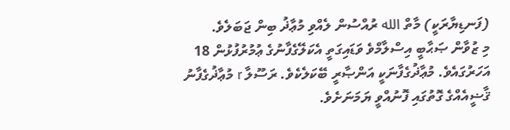(ފަނޑިޔާރަކީ) މާތް الله ރުއްސުން ލެއްވި މުޢާޛު ބިން ޖަބަލެވެ.
މި ޒުވާން ޞަޙާބީ އިސްލާމްވެ ވަޑައިގަތީ އެކަލޭގެފާނުގެ ޢުމުރުފުޅުން 18 އަހަރުގައެވެ. މުޢާޛުގެފާނަކީ އަންޞާރީ ބޭކަލެކެވެ. ރަސޫލާ r މުޢާޛުގެފާނު ޤާޟީއެއްގެ ގޮތުގައި ފޮނުއްވީ ޔަމަނަށެވެ.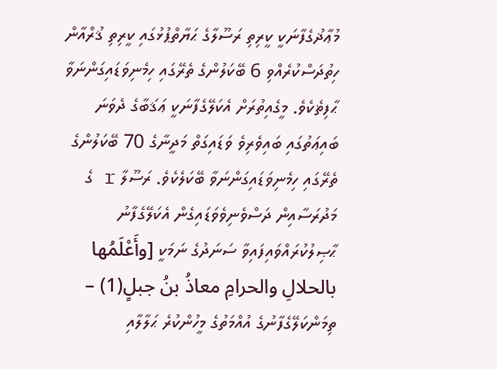މުޢާޛުގެފާނަކީ ކީރިތި ރަސޫލާގެ ޙަޔާތްޕުޅުގައި ކީރިތި ޤުރްއާން ހިތުދަސްކުރެއްވި 6 ބޭކަލުންގެ ތެރޭގައި ހިމެނިވަޑައިގަންނަވާ ޙާފިޡެކެވެ. މީގެއިތުރަށް އެކަލޭގެފާނަކީ ޢަޤަބާގެ ދެވަނަ ބައިޢަތުގައި ބައިވެރިވެ ވަޑައިގަތް މަދީނާގެ 70 ބޭކަލުންގެ ތެރޭގައި ހިމެނިވަޑައިގަންނަވާ ބޭކަލެކެވެ. ރަސޫލާ r ގެ މަދުރަސާއިން ދަސްވެނިވެވަޑައިގެން އެކަލޭގެފާނު ޙާޞިލުކުރައްވައިފައިވާ ސަނަދުގެ ނަމަކީ [وأَعْلَمُها بالحلالِ والحرامِ معاذُ بنُ جبلٍ(1) – ތިމަންކަލޭގެފާނުގެ އުއްމަތުގެ މީހުންކުރެ ޙަލާލާއި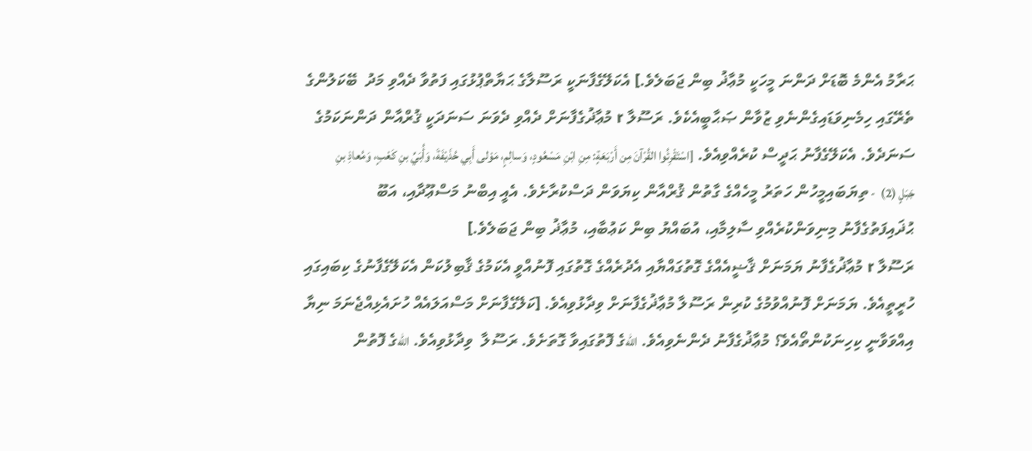ޙަރާމު އެންމެ ބޮޑަށް ދަންނަ މީހަކީ މުޢާޛު ބިން ޖަބަލެވެ.] އެކަލޭގެފާނަކީ ރަސޫލާގެ ޙަޔާތްޕުޅުގައި ފަތުވާ ދެއްވި މަދު  ބޭކަލުންގެ ތެރޭގައި ހިމެނިވަޑައިގެންނެވި ޒުވާން ޞަޙާބީއެކެވެ. ރަސޫލާ r މުޢާޛުގެފާނަށް ދެއްވި ދެވަނަ ސަނަދަކީ ޤުރްއާން ދަންނަކަމުގެ ސަނަދެވެ. އެކަލޭގެފާނު ޙަދީސް ކުރެއްވިއެވެ. [اسْتَقْرِئُوا القُرْآنَ مِن أَرْبَعَةٍ: مِنِ ابْنِ مَسْعُودٍ، وَسالِمٍ، مَوْلى أَبِي حُذَيْفَةَ، وَأُبَيِّ بنِ كَعْبٍ، وَمُعاذِ بنِ جَبَلٍ (2)  - ތިޔަބައިމީހުން ހަތަރު މީހެއްގެ ގާތުން ޤުރްއާން ކިޔަވަން ދަސްކުރާށެވެ. އެއީ އިބްނު މަސްޢޫދާއި، އަބޫ ޙުޛައިފަތުގެފާނު މިނިވަންކުރެއްވި ސާލިމާއި، އުބައްޔު ބިން ކަޢުބާއި، މުޢާޛު ބިން ޖަބަލެވެ.]
ރަސޫލާ r މުޢާޛުގެފާނު ޔަމަނަށް ޤާޟީއެއްގެ ގޮތުގައްޔާއި އެދުރެއްގެ ގޮތުގައި ފޮނުއްވީ އެކަމުގެ ޤާބިލުކަން އެކަލޭގެފާނުގެ ކިބައިގައި ހުރީތީއެވެ. ޔަމަނަށް ފޮނުއްވުމުގެ ކުރިން ރަސޫލާ މުޢާޛުގެފާނަށް ވިދާޅުވިއެވެ. [ކަލޭގެފާނަށް މަސްއަލައެއް ހުށައެޅިއްޖެނަމަ ނިޔާ އިއްވަވާނީ ކިހިނަކުންތޯއެވެ؟ މުޢާޛުގެފާނު ދެންނެވިއެވެ. اللهގެ ފޮތުގައިވާ ގޮތަށެވެ. ރަސޫލާ  ވިދާޅުވިއެވެ. اللهގެ ފޮތުން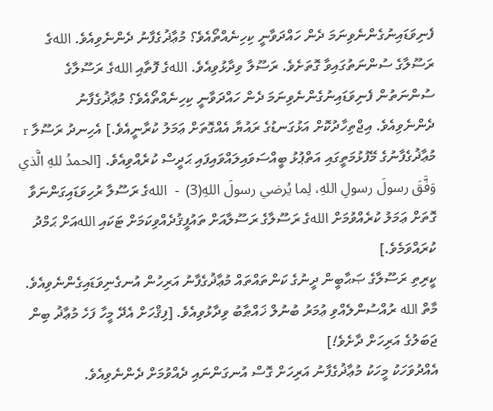ފެނިވަޑައިނުގެންނެވިނަމަ ދެން ހައްދަވާނީ ކިހިނެއްތޯއެވެ؟ މުޢާޛުގެފާނު ދެންނެވިއެވެ. اللهގެ ރަސޫލާގެ ސުންނަތުގައިވާ ގޮތަށެވެ. ރަސޫލާ ވިދާޅުވިއެވެ. اللهގެ ފޮތާއި اللهގެ ރަސޫލާގެ ސުންނަތުން ފެނިވަޑައިނުގެންނެވިނަމަ ދެން ހައްދަވާނީ ކިހިނެއްތޯއެވެ؟ މުޢާޛުގެފާނު ދެންނެވިއެވެ. އިޖްތިހާދުކޮށް އަޅުގަނޑުގެ ރައުޔާ އެއްގޮތަށް ޢަމަލު ކުރާނީއެވެ.] އެހިނދު ރަސޫލާ r މުޢާޛުގެފާނުގެ މޭފުޅުމަތީގައި އަތްޕުޅު ބީއްސަވައިލައްވައިފައި ޙަދީސް ކުރެއްވިއެވެ. [الحمدُ للهِ الَّذي وَفَّقَ رسولَ رسولِ اللهِ، لِما يُرضي رسولَ اللهِ(3)  -  اللهގެ ރަސޫލާ ރުހިވަޑައިގަންނަވާ ގޮތަށް ޢަމަލު ކުރެއްވުމަށް اللهގެ ރަސޫލާގެ ރަސޫލާއަށް ތައުފީޤުދެއްވިކަމަށް ޓަކައި اللهއަށް ޙަމްދު ކުރައްވަމެވެ.]
ކީރިތި ރަސޫލާގެ ޞަޙާބީން ދީނުގެ ކަންތައްތައް މުޢާޛުގެފާނު އަރިހުން އުނގެނިވަޑައިގެންނެވިއެވެ. މާތް الله ރުއްސުންލެއްވި ޢުމަރު ބުނުލް ޚައްޠާބު ވިދާޅުވިއެވެ. [ފިޤްހަށް އެދޭ މީހާ ފަހެ މުޢާޛު ބިން ޖަބަލުގެ އަރިހަށް ދާށެވެ!]
އެއްދުވަހަކު މީހަކު މުޢާޛުގެފާނު އަރިހަށް ގޮސް އުނގަންނައި ދެއްވުމަށް ދެންނެވިއެވެ.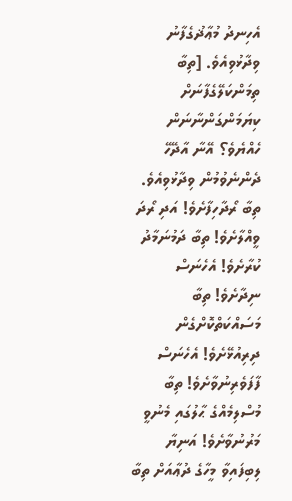އެހިނދު މުޢާޛުގެފާނު ވިދާޅުވިއެވެ. [ތިބާ ތިމަންކަލޭގެފާނަށް ކިޔަމަންގަންނާނަން ހެއްޔެވެ؟ އޭނާ އާދޭހޭ ދެންނެވުމުން ވިދާޅުވިއެވެ. ތިބާ ރޯދާހިފާށެވެ! އަދި ރޯދަ ވީއްލާށެވެ! ތިބާ ދަމުނަމާދު ކުރާށެވެ! އެހެނަސް ނިދާށެވެ! ތިބާ މަސައްކަތްކޮށްގެން ދިރިއުޅޭށެވެ! އެހެނަސް ފާފަވެރިނުވާށެވެ! ތިބާ މުސްލިމެއްގެ ޙާލުގައި މެނުވީ މަރުނުވާށެވެ! އަނިޔާ ލިބިފައިވާ މީހާގެ ދުޢާއަށް ތިބާ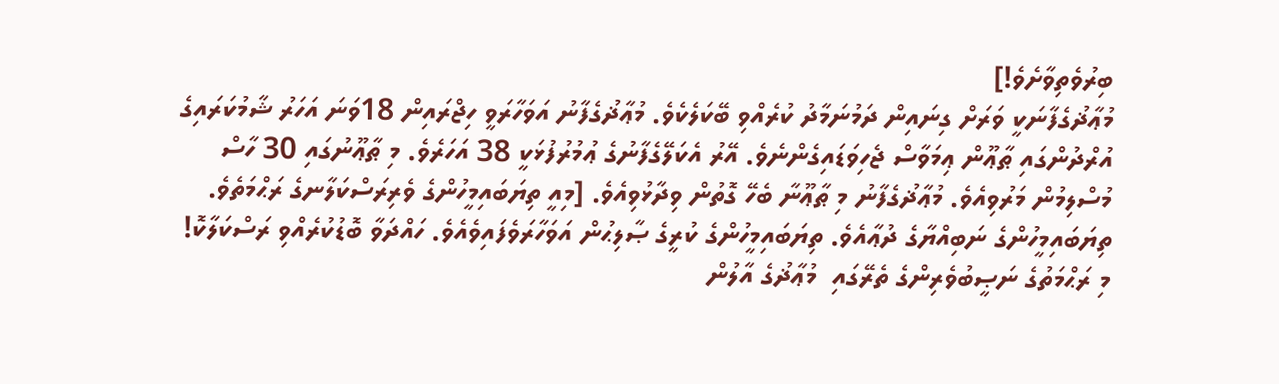ބިރުވެތިވާށެވެ!]
މުޢާޛުގެފާނަކީ ވަރަށް ގިނައިން ދަމުނަމާދު ކުރެއްވި ބޭކަލެކެވެ. މުޢާޛުގެފާނު އަވަހާރަވީ ހިޖްރައިން 18ވަނަ އަހަރު ޝާމުކަރައިގެ އުރްދުންގައި ޠާޢޫން ޢިމަވާސް ޖެހިވަޑައިގެންނެވެ. އޭރު އެކަލޭގެފާނުގެ ޢުމުރުފުޅަކީ 38 އަހަރެވެ. މި ޠާޢޫނުގައި 30 ހާސް މުސްލިމުން މަރުވިއެވެ. މުޢާޛުގެފާނު މި ޠާޢޫނާ ބެހޭ ގޮތުން ވިދާޅުވިއެވެ. [މިއީ ތިޔަބައިމީހުންގެ ވެރިރަސްކަލާނގެ ރަޙްމަތެވެ. ތިޔަބައިމީހުންގެ ނަބިއްޔާގެ ދުޢާއެވެ. ތިޔަބައިމީހުންގެ ކުރީގެ ޞާލިޙުން އަވަހާރަވެފައިވެއެވެ. ހައްދަވާ ބޮޑުކުރެއްވި ރަސްކަލާކޮ! މި ރަޙްމަތުގެ ނަޞީބުވެރިންގެ ތެރޭގައި  މުޢާޛުގެ އާލުން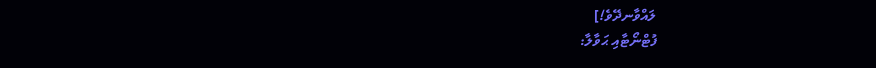ލައްވާނދޭވެ!]
ފުޓްނޯޓާއި ޙަވާލާ: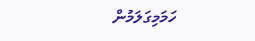ހަމަމިގަލަމުން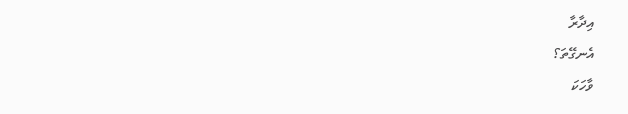އިދާރާ
އެނގޭތަ؟
ވާހަކަ